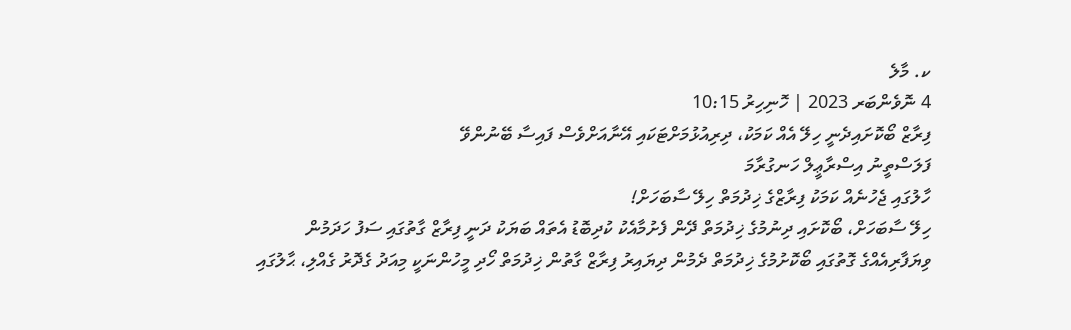ކ. މާލެ
4 ނޮވެންބަރ 2023 | ހޮނިހިރު 10:15
ފިރާޒް ބޯކޮށައިދެނީ ހިލޭ އެއް ކަމަކު، ދިރިއުޅުމަށްޓަކައި އޭނާއަށްވެސް ފައިސާ ބޭނުންވޭ
ފަލަސްތީނު އިސްރާޢީލް ހަނގުރާމަ
ހާލުގައި ޖެހުނެއް ކަމަކު ފިރާޒްގެ ޚިދުމަތް ހިލޭ ސާބަހަށް!
ހިލޭ ސާބަހަށް، ބޯކޮށައި ދިނުމުގެ ޚިދުމަތް ދޭން ފެށުމާއެކު ކުދިބޮޑު އެތައް ބަޔަކު ދަނީ ފިރާޒް ގާތުގައި ސަފު ހަދަމުން
ވިޔަފާރިއެއްގެ ގޮތުގައި ބޯކޮށުމުގެ ޚިދުމަތް ދެމުން ދިޔައިރު ފިރާޒް ގާތުން ޚިދުމަތް ހޯދި މީހުންނަކީ މިއަދު ގެދޮރު ގެއްލި، ޙާލުގައި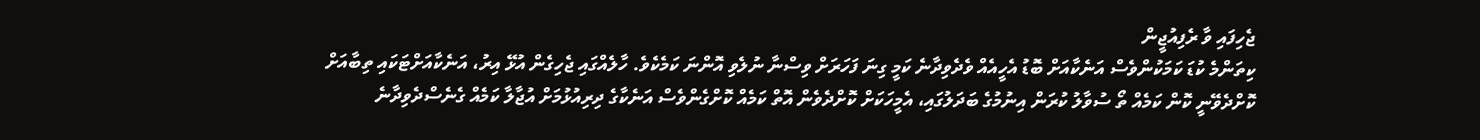ޖެހިފައި ވާ ރެފިއުޖީން
ކިތަންމެ ކުޑަ ކަމަކުންވެސް އަނެކާއަށް ބޮޑު އެހީއެއް ވެދެވިދާނެ ކަމީ ގިނަ ފަހަރަށް ވިސްނާ ނުލެވި އޮންނަ ކަމެކެވެ. ހާލެއްގައި ޖެހިގެން އުޅޭ އިރު، އަނެކާއަށްޓަކައި ތިބާއަށް ކޮށްދެވޭނީ ކޮން ކަމެއް ތޯ ސުވާލު ކުރަން އިނުމުގެ ބަދަލުގައި، އެމީހަކަށް ކޮށްދެވެން އޮތް ކަމެއް ކޮށްގެންވެސް އަނެކާގެ ދިރިއުޅުމަށް އުޖާލާ ކަމެއް ގެނެސްދެވިދާނެ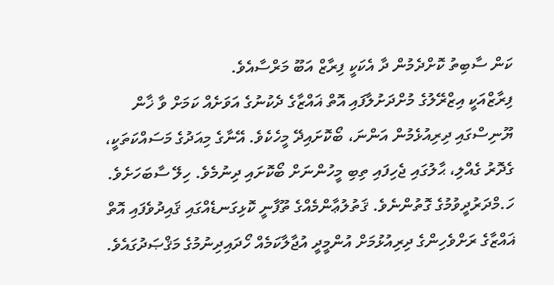ކަން ސާބިތު ކޮށްދެމުން ދާ އެކަކީ ފިރާޒް އަބޫ މަރްސާއެވެ.
ފިރާޒްއަކީ އިޒްރޭލުގެ މުށްދަށުލާފައި އޮތް ޣައްޒާގެ ދެކުނުގެ އަވަށެއް ކަމަށް ވާ ޚާން ޔޫނިސްގައި ދިރިއުޅެމުން އަންނަ، ބޯކޮށައިދޭ މީހެކެވެ. އޭނާގެ މިއަދުގެ މަސައްކަތަކީ، ގެދޮރު ގެއްލި، ޙާލުގައި ޖެހިފައި ތިބި މީހުންނަށް ބޯކޮށައި ދިނުމެވެ. ހިލޭ ސާބަހަށެވެ. ހަ.މްދަރުދީވުމުގެ ގޮތުންނެވެ. ޤަތުލުޢާންމެއްގެ ތޫފާނީ ކޮޅިގަނޑެއްގައި ޤައިދުވެފައި އޮތް ޣައްޒާގެ ރަށްވެހިންގެ ދިރިއުޅުމަށް އުންމީދީ އުޖާލާކަމެއް ހޯދައިދިނުމުގެ މަޤްޞަދުގައެވެ.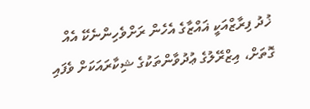ޚުދު ފިރާޒްއަކީ ޣައްޒާގެ އެހެން ރަށްވެހިންނެކޭ އެއް ގޮތަށް، އިޒްރޭލުގެ ޢުދުވާންތަކުގެ ޝިކާރައަކަށް ވެފައި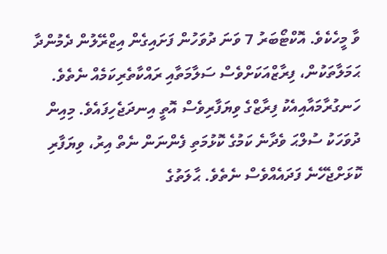ވާ މީހެކެވެ. އޮކްޓޯބަރު 7 ވަނަ ދުވަހުން ފަށައިގެން އިޒްރޭލުން ދެމުންދާ ޙަމަލާތަކުން، ފިރާޒްއަކަށްވެސް ސަލާމަތާއި ރައްކާތެރިކަމެއް ނެތެވެ.
ހަނގުރާމައާއިއެކު ފިރާޒްގެ ވިޔަފާރިވެސް އޮތީ އިނދަޖެހިފައެވެ. މިއިން ދުވަހަކު ސުލްޙަ ވެދާނެ ކަމުގެ ކޮޅުމަތި ފެންނަން ނެތް އިރު، ވިޔަފާރި ކޮޅަށްޖެހޭނެ ފަދައެއްވެސް ނެތެވެ. ޙާލަތުގެ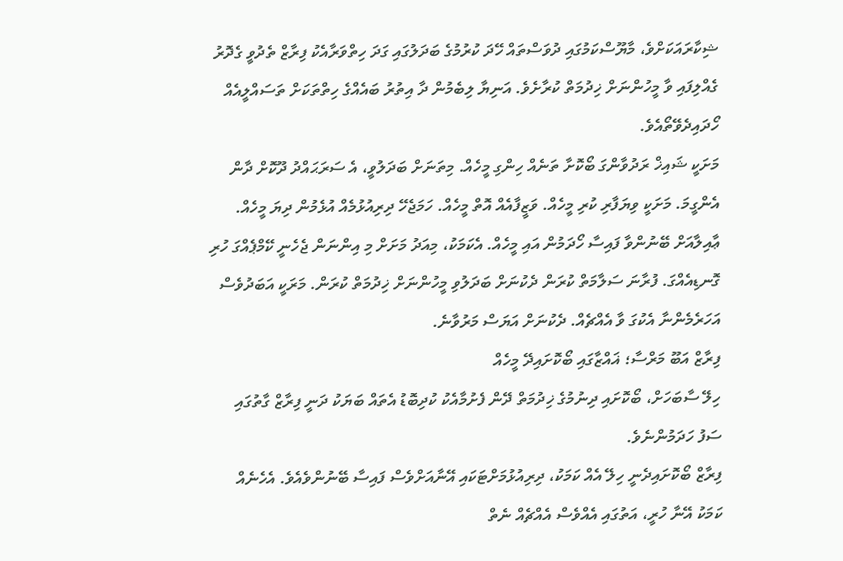ޝިކާރައަކަށްވެ، މާޔޫސްކަމުގައި ދުވަސްތައް ހޭދަ ކުރުމުގެ ބަދަލުގައި ގަދަ ހިތްވަރާއެކު ފިރާޒް ތެދުވީ ގެދޮރު ގެއްލިފައި ވާ މީހުންނަށް ޚިދުމަތް ކުރާށެވެ. އަނިޔާ ލިބެމުން ދާ އިތުރު ބައެއްގެ ހިތްތަކަށް ތަސައްލީއެއް ހޯދައިދެވޭތޯއެވެ.
މަށަކީ ޝައިޚް ރަދުވާންގަ ބޯކޮށާ ތަނެއް ހިންގި މީހެއް. މިތަނަށް ބަދަލުވީ، އެ ސަރަޙައްދު ދޫކޮށް ދާން އެންގީމަ. މަށަކީ ވިޔަފާރި ކުރި މީހެއް. ވަޒީފާއެއް އޮތް މީހެއް. ހަމަޖެހޭ ދިރިއުޅުމެއް އުޅެމުން ދިޔަ މީހެއް. ޢާއިލާއަށް ބޭނުންވާ ފައިސާ ހޯދަމުން އައި މީހެއް. އެކަމަކު، މިއަދު މަށަށް މި އިންނަން ޖެހެނީ ކޭމްޕެއްގަ ހުރި ގޮނޑިއެއްގަ. ފުރާނަ ސަލާމަތް ކުރަން ދެކުނަށް ބަދަލުވި މީހުންނަށް ޚިދުމަތް ކުރަން. މަރަކީ އަބަދުވެސް އަހަރެމެންނާ އެކުގަ ވާ އެއްޗެއް. ދެކުނަށް އަޔަސް މަރުވާނެ.
ފިރާޒް އަބޫ މަރްސާ؛ ޣައްޒާގައި ބޯކޮށައިދޭ މީހެއް
ހިލޭ ސާބަހަށް، ބޯކޮށައި ދިނުމުގެ ޚިދުމަތް ދޭން ފެށުމާއެކު ކުދިބޮޑު އެތައް ބަޔަކު ދަނީ ފިރާޒް ގާތުގައި ސަފު ހަދަމުންނެވެ.
ފިރާޒް ބޯކޮށައިދެނީ ހިލޭ އެއް ކަމަކު، ދިރިއުޅުމަށްޓަކައި އޭނާއަށްވެސް ފައިސާ ބޭނުންވެއެވެ. އެހެނެއް ކަމަކު އޭނާ ހުރީ، އަތުގައި އެއްވެސް އެއްޗެއް ނެތް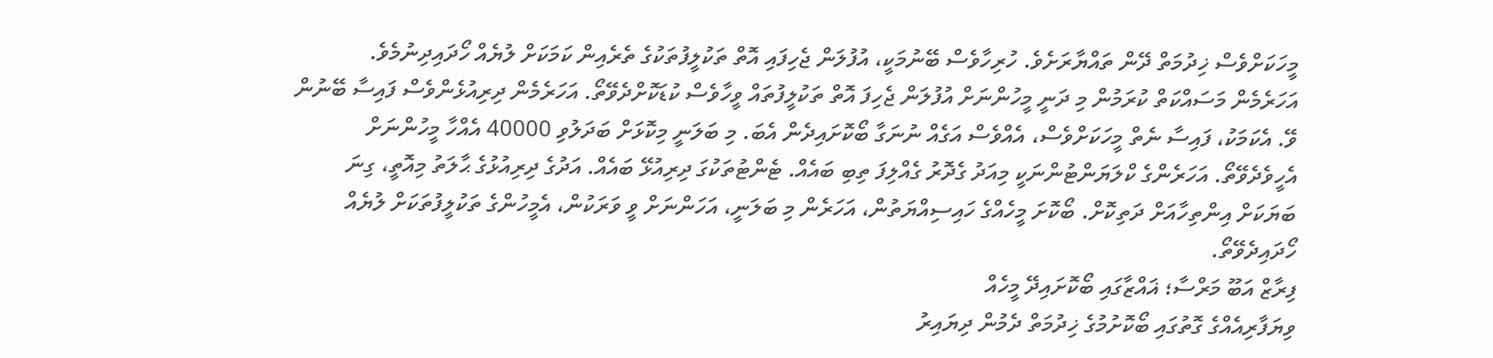މީހަކަށްވެސް ޚިދުމަތް ދޭން ތައްޔާރަށެވެ. ހުރިހާވެސް ބޭނުމަކީ، އުފުލަން ޖެހިފައި އޮތް ތަކުލީފުތަކުގެ ތެރެއިން ކަމަކަށް ލުޔެއް ހޯދައިދިނުމެވެ.
އަހަރެމެން މަސައްކަތް ކުރަމުން މި ދަނީ މީހުންނަށް އުފުލަން ޖެހިފަ އޮތް ތަކުލީފުތައް ވީހާވެސް ކުޑަކޮށްދެވޭތޯ. އަހަރެމެން ދިރިއުޅެންވެސް ފައިސާ ބޭނުން ވޭ. އެކަމަކު، ފައިސާ ނެތް މީހަކަށްވެސް، އެއްވެސް އަގެއް ނުނަގާ ބޯކޮށައިދެން އެބަ. މި ބަލަނީ މިކޮޅަށް ބަދަލުވި 40000 އެއްހާ މީހުންނަށް އެހީވެދެވޭތޯ. އަހަރެންގެ ކްލަޔަންޓުންނަކީ މިއަދު ގެދޮރު ގެއްލިފަ ތިބި ބައެއް. ޓެންޓުތަކުގަ ދިރިއުޅޭ ބައެއް. އަދުގެ ދިރިއުޅުގެ ޙާލަތު މިއޮތީ، ގިނަ ބަޔަކަށް އިންތިހާއަށް ދަތިކޮށް. ބޯކޮށަ މީހެއްގެ ހައިސިއްޔަތުން، އަހަރެން މި ބަލަނީ، އަހަންނަށް ވީ ވަރަކުން، އެމީހުންގެ ތަކުލީފުތަކަށް ލުޔެއް ހޯދައިދެވޭތޯ.
ފިރާޒް އަބޫ މަރްސާ؛ ޣައްޒާގައި ބޯކޮށައިދޭ މީހެއް
ވިޔަފާރިއެއްގެ ގޮތުގައި ބޯކޮށުމުގެ ޚިދުމަތް ދެމުން ދިޔައިރު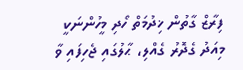ފިރާޒް ގާތުން ޚިދުމަތް ހޯދި މީހުންނަކީ މިއަދު ގެދޮރު ގެއްލި، ޙާލުގައި ޖެހިފައި ވާ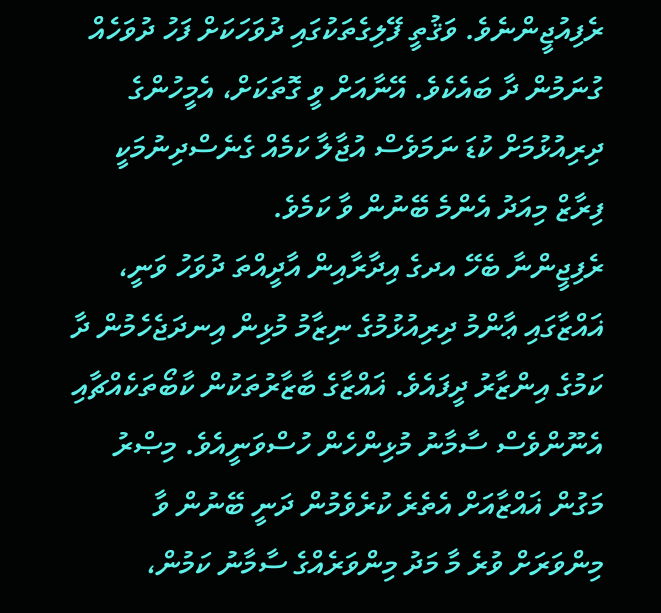ރެފިއުޖީންނެވެ. ވަޤުތީ ފޭލިގެތަކުގައި ދުވަހަކަށް ފަހު ދުވަހެއް ގުނަމުން ދާ ބައެކެވެ. އޭނާއަށް ވީ ގޮތަކަށް، އެމީހުންގެ ދިރިއުޅުމަށް ކުޑަ ނަމަވެސް އުޖާލާ ކަމެއް ގެނެސްދިނުމަކީ ފިރާޒް މިއަދު އެންމެ ބޭނުން ވާ ކަމެވެ.
ރެފިޖީންނާ ބެހޭ އދގެ އިދާރާއިން އާދީއްތަ ދުވަހު ވަނީ، ޣައްޒާގައި ޢާންމު ދިރިއުޅުމުގެ ނިޒާމު މުޅިން އިނދަޖެހެމުން ދާ ކަމުގެ އިންޒާރު ދީފައެވެ. ޣައްޒާގެ ބާޒާރުތަކުން ކާބޯތަކެއްޗާއި އެނޫންވެސް ސާމާނު މުޅިންހެން ހުސްވަނީއެވެ. މިޞްރު މަގުން ޣައްޒާއަށް އެތެރެ ކުރެވެމުން ދަނީ ބޭނުން ވާ މިންވަރަށް ވުރެ މާ މަދު މިންވަރެއްގެ ސާމާނު ކަމުން،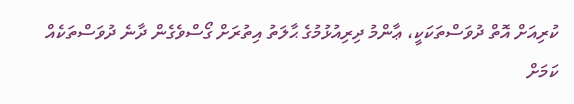ކުރިއަށް އޮތް ދުވަސްތަކަކީ، ޢާންމު ދިރިއުޅުމުގެ ޙާލަތު އިތުރަށް ގޯސްވެގެން ދާނެ ދުވަސްތަކެއް ކަމަށް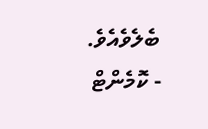ބެލެވެއެވެ.
- ކޮމެންޓް